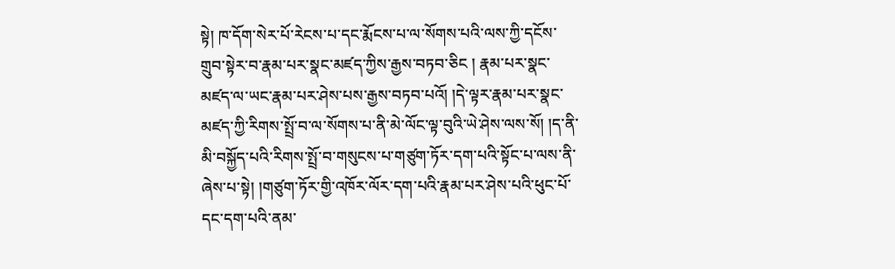སྟེ། ཁ་དོག་སེར་པོ་རེངས་པ་དང་རྨོངས་པ་ལ་སོགས་པའི་ལས་ཀྱི་དངོས་གྲུབ་སྟེར་བ་རྣམ་པར་སྣང་མཛད་ཀྱིས་རྒྱས་བཏབ་ཅིང ། རྣམ་པར་སྣང་མཛད་ལ་ཡང་རྣམ་པར་ཤེས་པས་རྒྱས་བཏབ་པའོ། །དེ་ལྟར་རྣམ་པར་སྣང་མཛད་ཀྱི་རིགས་སྤྲོ་བ་ལ་སོགས་པ་ནི་མེ་ལོང་ལྟ་བུའི་ཡེ་ཤེས་ལས་སོ། །ད་ནི་མི་བསྐྱོད་པའི་རིགས་སྤྲོ་བ་གསུངས་པ་གཙུག་ཏོར་དག་པའི་སྟོང་པ་ལས་ནི་ཞེས་པ་སྟེ། །གཙུག་ཏོར་གྱི་འཁོར་ལོར་དག་པའི་རྣམ་པར་ཤེས་པའི་ཕུང་པོ་དང་དག་པའི་ནམ་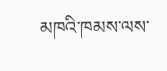མཁའི་ཁམས་ལས་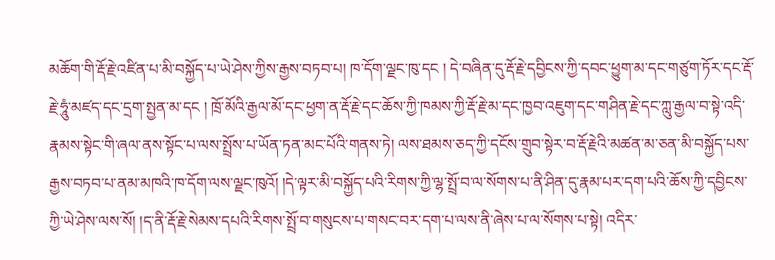མཆོག་གི་རྡོ་རྗེ་འཛིན་པ་མི་བསྐྱོད་པ་ཡེ་ཤེས་ཀྱིས་རྒྱས་བཏབ་པ། ཁ་དོག་ལྗང་ཁུ་དང ། དེ་བཞིན་དུ་རྡོ་རྗེ་དབྱིངས་ཀྱི་དབང་ཕྱུག་མ་དང་གཙུག་ཏོར་དང་རྡོ་རྗེ་ཧཱུཾ་མཛད་དང་དྲག་སྤྱན་མ་དང ། ཁྲོ་མོའི་རྒྱལ་མོ་དང་ཕྱག་ན་རྡོ་རྗེ་དང་ཆོས་ཀྱི་ཁམས་ཀྱི་རྡོ་རྗེ་མ་དང་ཁྱབ་འཇུག་དང་གཤིན་རྗེ་དང་ཀླུ་རྒྱལ་བ་སྟེ་འདི་རྣམས་སྟེང་གི་ཞལ་ནས་སྟོང་པ་ལས་སྤྲོས་པ་ཡོན་ཏན་མང་པོའི་གནས་ཏེ། ལས་ཐམས་ཅད་ཀྱི་དངོས་གྲུབ་སྟེར་བ་རྡོ་རྗེའི་མཚན་མ་ཅན་མི་བསྐྱོད་པས་རྒྱས་བཏབ་པ་ནམ་མཁའི་ཁ་དོག་ལས་ལྗང་ཁུའོ། །དེ་ལྟར་མི་བསྐྱོད་པའི་རིགས་ཀྱི་ལྷ་སྤྲོ་བ་ལ་སོགས་པ་ནི་ཤིན་དུ་རྣམ་པར་དག་པའི་ཆོས་ཀྱི་དབྱིངས་ཀྱི་ཡེ་ཤེས་ལས་སོ། །ད་ནི་རྡོ་རྗེ་སེམས་དཔའི་རིགས་སྤྲོ་བ་གསུངས་པ་གསང་བར་དག་པ་ལས་ནི་ཞེས་པ་ལ་སོགས་པ་སྟེ། འདིར་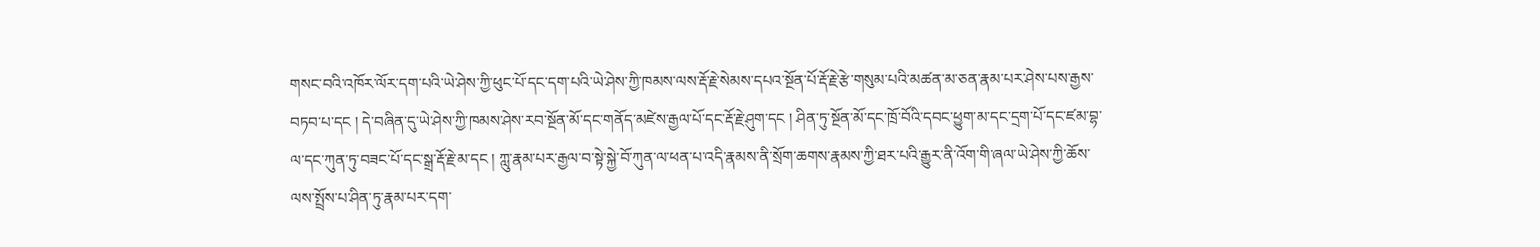གསང་བའི་འཁོར་ལོར་དག་པའི་ཡེ་ཤེས་ཀྱི་ཕུང་པོ་དང་དག་པའི་ཡེ་ཤེས་ཀྱི་ཁམས་ལས་རྡོ་རྗེ་སེམས་དཔའ་སྔོན་པོ་རྡོ་རྗེ་རྩེ་གསུམ་པའི་མཚན་མ་ཅན་རྣམ་པར་ཤེས་པས་རྒྱས་བཏབ་པ་དང ། དེ་བཞིན་དུ་ཡེ་ཤེས་ཀྱི་ཁམས་ཤེས་རབ་སྔོན་མོ་དང་གནོད་མཛེས་རྒྱལ་པོ་དང་རྡོ་རྗེ་ཤུག་དང ། ཤིན་ཏུ་སྔོན་མོ་དང་ཁྲོ་བོའི་དབང་ཕྱུག་མ་དང་དྲག་པོ་དང་ཛམ་བྷ་ལ་དང་ཀུན་ཏུ་བཟང་པོ་དང་སྒྲ་རྡོ་རྗེ་མ་དང ། ཀླུ་རྣམ་པར་རྒྱལ་བ་སྟེ་སྐྱེ་བོ་ཀུན་ལ་ཕན་པ་འདི་རྣམས་ནི་སྲོག་ཆགས་རྣམས་ཀྱི་ཐར་པའི་རྒྱུར་ནི་འོག་གི་ཞལ་ཡེ་ཤེས་ཀྱི་ཆོས་ལས་སྤྲོས་པ་ཤིན་ཏུ་རྣམ་པར་དག་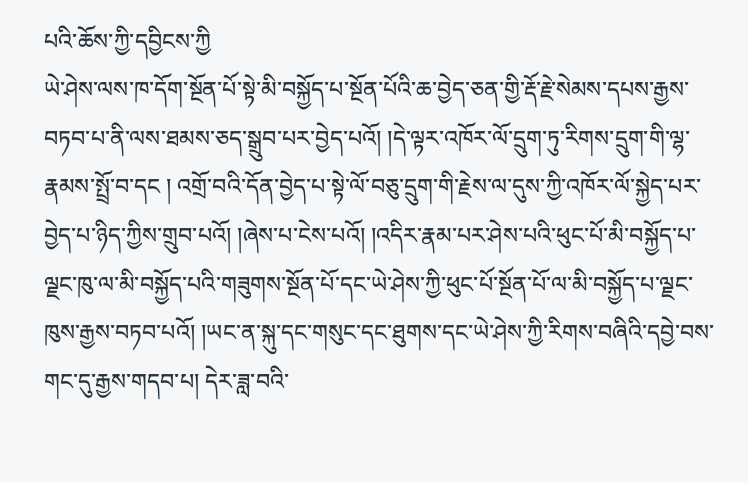པའི་ཆོས་ཀྱི་དབྱིངས་ཀྱི
ཡེ་ཤེས་ལས་ཁ་དོག་སྔོན་པོ་སྟེ་མི་བསྐྱོད་པ་སྔོན་པོའི་ཆ་བྱེད་ཅན་གྱི་རྡོ་རྗེ་སེམས་དཔས་རྒྱས་བཏབ་པ་ནི་ལས་ཐམས་ཅད་སྒྲུབ་པར་བྱེད་པའོ། །དེ་ལྟར་འཁོར་ལོ་དྲུག་ཏུ་རིགས་དྲུག་གི་ལྷ་རྣམས་སྤྲོ་བ་དང ། འགྲོ་བའི་དོན་བྱེད་པ་སྟེ་ལོ་བཅུ་དྲུག་གི་རྗེས་ལ་དུས་ཀྱི་འཁོར་ལོ་སྐྱེད་པར་བྱེད་པ་ཉིད་ཀྱིས་གྲུབ་པའོ། །ཞེས་པ་ངེས་པའོ། །འདིར་རྣམ་པར་ཤེས་པའི་ཕུང་པོ་མི་བསྐྱོད་པ་ལྗང་ཁུ་ལ་མི་བསྐྱོད་པའི་གཟུགས་སྔོན་པོ་དང་ཡེ་ཤེས་ཀྱི་ཕུང་པོ་སྔོན་པོ་ལ་མི་བསྐྱོད་པ་ལྗང་ཁུས་རྒྱས་བཏབ་པའོ། །ཡང་ན་སྐུ་དང་གསུང་དང་ཐུགས་དང་ཡེ་ཤེས་ཀྱི་རིགས་བཞིའི་དབྱེ་བས་གང་དུ་རྒྱས་གདབ་པ། དེར་ཟླ་བའི་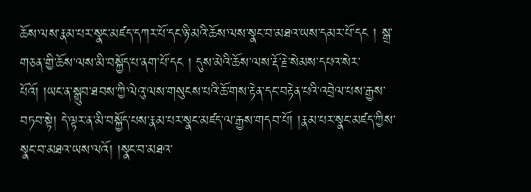ཆོས་ལས་རྣམ་པར་སྣང་མཛད་དཀར་པོ་དང་ཉི་མའི་ཆོས་ལས་སྣང་བ་མཐའ་ཡས་དམར་པོ་དང ། སྒྲ་གཅན་གྱི་ཆོས་ལས་མི་བསྐྱོད་པ་ནག་པོ་དང ། དུས་མེའི་ཆོས་ལས་རྡོ་རྗེ་སེམས་དཔའ་སེར་པོའོ། །ཡང་ན་སྒྲུབ་ཐབས་ཀྱི་ལེའུ་ལས་གསུངས་པའི་ཆོ་གས་རྟེན་དང་བརྟེན་པའི་འབྲེལ་པས་རྒྱས་བཏབ་སྟེ། དེ་ལྟར་ན་མི་བསྐྱོད་པས་རྣམ་པར་སྣང་མཛད་ལ་རྒྱས་གདབ་པོ། །རྣམ་པར་སྣང་མཛད་ཀྱིས་སྣང་བ་མཐའ་ཡས་ལའོ། །སྣང་བ་མཐའ་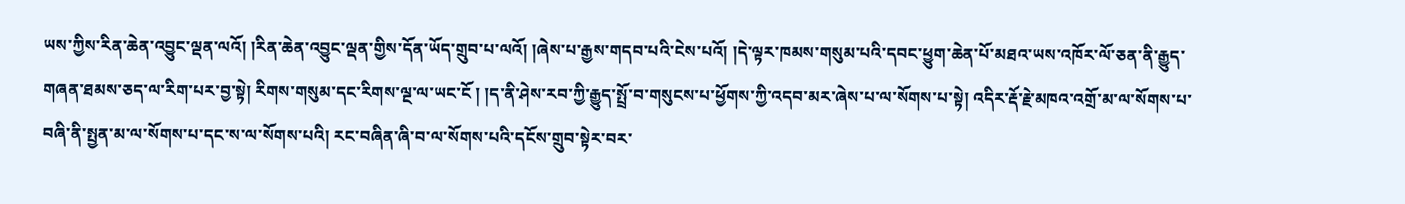ཡས་ཀྱིས་རིན་ཆེན་འབྱུང་ལྡན་ལའོ། །རིན་ཆེན་འབྱུང་ལྡན་གྱིས་དོན་ཡོད་གྲུབ་པ་ལའོ། །ཞེས་པ་རྒྱས་གདབ་པའི་ངེས་པའོ། །དེ་ལྟར་ཁམས་གསུམ་པའི་དབང་ཕྱུག་ཆེན་པོ་མཐའ་ཡས་འཁོར་ལོ་ཅན་ནི་རྒྱུད་གཞན་ཐམས་ཅད་ལ་རིག་པར་བྱ་སྟེ། རིགས་གསུམ་དང་རིགས་ལྔ་ལ་ཡང་ངོ ། །ད་ནི་ཤེས་རབ་ཀྱི་རྒྱུད་སྤྲོ་བ་གསུངས་པ་ཕྱོགས་ཀྱི་འདབ་མར་ཞེས་པ་ལ་སོགས་པ་སྟེ། འདིར་རྡོ་རྗེ་མཁའ་འགྲོ་མ་ལ་སོགས་པ་བཞི་ནི་སྤྱན་མ་ལ་སོགས་པ་དང་ས་ལ་སོགས་པའི། རང་བཞིན་ཞི་བ་ལ་སོགས་པའི་དངོས་གྲུབ་སྟེར་བར་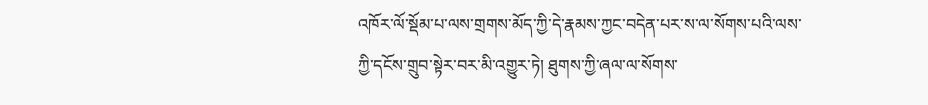འཁོར་ལོ་སྡོམ་པ་ལས་གྲགས་མོད་ཀྱི་དེ་རྣམས་ཀྱང་བདེན་པར་ས་ལ་སོགས་པའི་ལས་ཀྱི་དངོས་གྲུབ་སྟེར་བར་མི་འགྱུར་ཏེ། ཐུགས་ཀྱི་ཞལ་ལ་སོགས་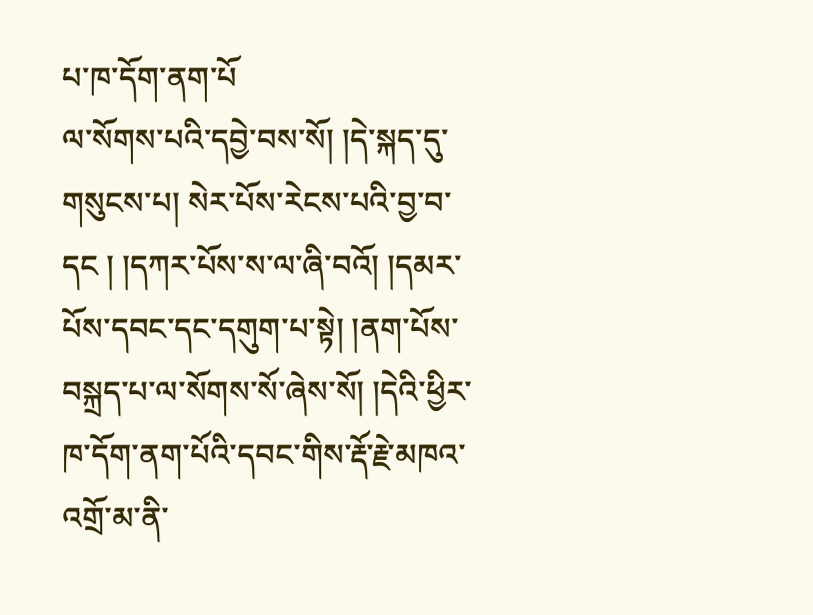པ་ཁ་དོག་ནག་པོ
ལ་སོགས་པའི་དབྱེ་བས་སོ། །དེ་སྐད་དུ་གསུངས་པ། སེར་པོས་རེངས་པའི་བྱ་བ་དང ། །དཀར་པོས་ས་ལ་ཞི་བའོ། །དམར་པོས་དབང་དང་དགུག་པ་སྟེ། །ནག་པོས་བསྐྲད་པ་ལ་སོགས་སོ་ཞེས་སོ། །དེའི་ཕྱིར་ཁ་དོག་ནག་པོའི་དབང་གིས་རྡོ་རྗེ་མཁའ་འགྲོ་མ་ནི་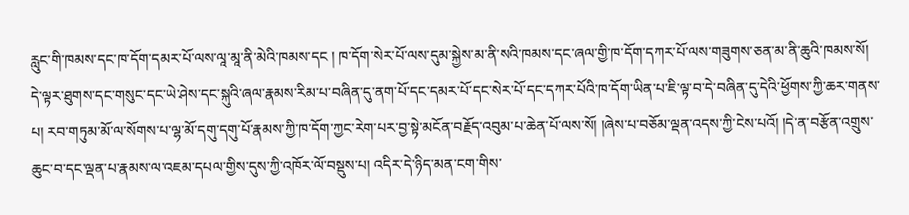རླུང་གི་ཁམས་དང་ཁ་དོག་དམར་པོ་ལས་ལཱ་མཱ་ནི་མེའི་ཁམས་དང ། ཁ་དོག་སེར་པོ་ལས་དུམ་སྐྱེས་མ་ནི་སའི་ཁམས་དང་ཞལ་གྱི་ཁ་དོག་དཀར་པོ་ལས་གཟུགས་ཅན་མ་ནི་ཆུའི་ཁམས་སོ། དེ་ལྟར་ཐུགས་དང་གསུང་དང་ཡེ་ཤེས་དང་སྐུའི་ཞལ་རྣམས་རིམ་པ་བཞིན་དུ་ནག་པོ་དང་དམར་པོ་དང་སེར་པོ་དང་དཀར་པོའི་ཁ་དོག་ཡིན་པ་ཇི་ལྟ་བ་དེ་བཞིན་དུ་དེའི་ཕྱོགས་ཀྱི་ཆར་གནས་པ། རབ་གཏུམ་མོ་ལ་སོགས་པ་ལྷ་མོ་དགུ་དགུ་པོ་རྣམས་ཀྱི་ཁ་དོག་ཀྱང་རེག་པར་བྱ་སྟེ་མངོན་བརྗོད་འབུམ་པ་ཆེན་པོ་ལས་སོ། །ཞེས་པ་བཅོམ་ལྡན་འདས་ཀྱི་ངེས་པའོ། །དེ་ན་བརྩོན་འགྲུས་ཆུང་བ་དང་ལྡན་པ་རྣམས་ལ་འཇམ་དཔལ་གྱིས་དུས་ཀྱི་འཁོར་ལོ་བསྡུས་པ། འདིར་དེ་ཉིད་མན་ངག་གིས་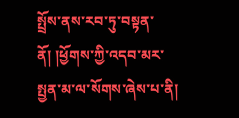སྤྲོས་ནས་རབ་ཏུ་བསྟན་ནོ། །ཕྱོགས་ཀྱི་འདབ་མར་སྤྱན་མ་ལ་སོགས་ཞེས་པ་ནི།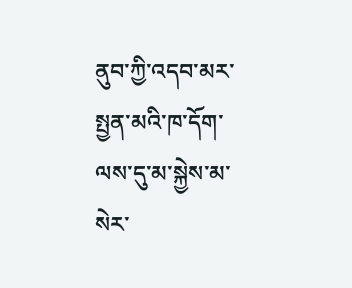ནུབ་ཀྱི་འདབ་མར་སྤྱན་མའི་ཁ་དོག་ལས་དུ་མ་སྐྱེས་མ་སེར་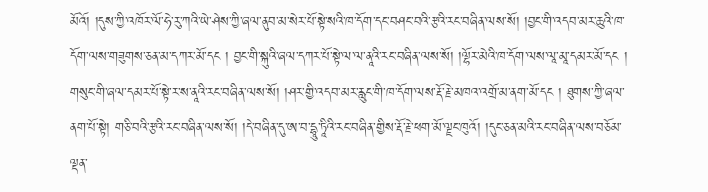མོའོ། །དུས་ཀྱི་འཁོར་ལོ་ཧེ་རུ་ཀའི་ཡེ་ཤེས་ཀྱི་ཞལ་ནུབ་མ་སེར་པོ་སྟེ་སའི་ཁ་དོག་དང་བཤང་བའི་རྩའི་རང་བཞིན་ལས་སོ། །བྱང་གི་འདབ་མར་ཆུའི་ཁ་དོག་ལས་གཟུགས་ཅན་མ་དཀར་མོ་དང ། བྱང་གི་སྐུའི་ཞལ་དཀར་པོ་སྟེ་ལ་ལ་ནཱའི་རང་བཞིན་ལས་སོ། །ལྷོར་མེའི་ཁ་དོག་ལས་ལཱ་མཱ་དམར་མོ་དང ། གསུང་གི་ཞལ་དམར་པོ་སྟེ་ར་ས་ནཱའི་རང་བཞིན་ལས་སོ། །ཤར་གྱི་འདབ་མར་རླུང་གི་ཁ་དོག་ལས་རྡོ་རྗེ་མཁའ་འགྲོ་མ་ནག་མོ་དང ། ཐུགས་ཀྱི་ཞལ་ནག་པོ་སྟེ། གཅི་བའི་རྩའི་རང་བཞིན་ལས་སོ། །དེ་བཞིན་དུ་ཨ་བ་དྷཱུ་ཏཱིའི་རང་བཞིན་གྱིས་རྡོ་རྗེ་ཕག་མོ་ལྗང་ཁུའོ། །དུང་ཅན་མའི་རང་བཞིན་ལས་བཅོམ་ལྡན་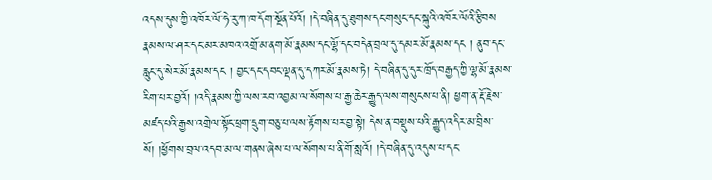འདས་དུས་ཀྱི་འཁོར་ལོ་ཧེ་རུ་ཀ་ཁ་དོག་སྔོན་པོའོ། །དེ་བཞིན་དུ་ཐུགས་དང་གསུང་དང་སྐུའི་འཁོར་ལོའི་རྩིབས
རྣམས་ལ་ཤར་དང་མར་མཁའ་འགྲོ་མ་ནག་མོ་རྣམས་དང་ལྷོ་དང་བདེན་བྲལ་དུ་དམར་མོ་རྣམས་དང ། ནུབ་དང་རླུང་དུ་སེར་མོ་རྣམས་དང ། བྱང་དང་དབང་ལྡན་དུ་དཀར་མོ་རྣམས་ཏེ། དེ་བཞིན་དུ་དུར་ཁྲོད་བརྒྱད་ཀྱི་ལྷ་མོ་རྣམས་རིག་པར་བྱའོ། །འདི་རྣམས་ཀྱི་ལས་རབ་འབྱམ་ལ་སོགས་པ་རྒྱ་ཆེར་རྒྱུད་ལས་གསུངས་པ་ནི། ཕྱག་ན་རྡོ་རྗེས་མཛད་པའི་རྒྱས་འགྲེལ་སྟོང་ཕྲག་དྲུག་བཅུ་པ་ལས་རྟོགས་པར་བྱ་སྟེ། དེས་ན་བསྡུས་པའི་རྒྱུད་འདིར་མ་བྲིས་སོ། །ཕྱོགས་བྲལ་འདབ་མ་ལ་གནས་ཞེས་པ་ལ་སོགས་པ་ནི་གོ་སླའོ། །དེ་བཞིན་དུ་འདུས་པ་དང་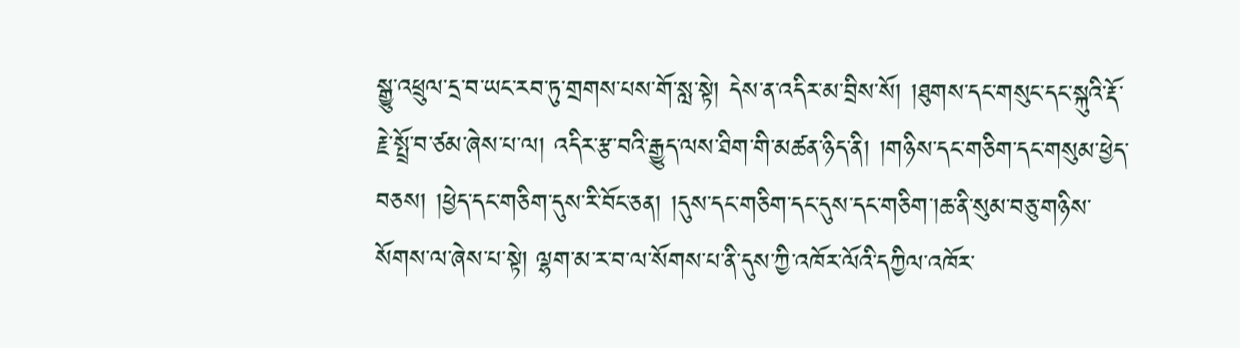སྒྱུ་འཕྲུལ་དྲ་བ་ཡང་རབ་ཏུ་གྲགས་པས་གོ་སླ་སྟེ། དེས་ན་འདིར་མ་བྲིས་སོ། །ཐུགས་དང་གསུང་དང་སྐུའི་རྡོ་རྗེ་སྤྲོ་བ་ཙམ་ཞེས་པ་ལ། འདིར་རྩ་བའི་རྒྱུད་ལས་ཐིག་གི་མཚན་ཉིད་ནི། །གཉིས་དང་གཅིག་དང་གསུམ་ཕྱེད་བཅས། །ཕྱེད་དང་གཅིག་དུས་རི་བོང་ཅན། །དུས་དང་གཅིག་དང་དུས་དང་གཅིག་།ཆ་ནི་སུམ་བཅུ་གཉིས་སོགས་ལ་ཞེས་པ་སྟེ། ལྷག་མ་ར་བ་ལ་སོགས་པ་ནི་དུས་ཀྱི་འཁོར་ལོའི་དཀྱིལ་འཁོར་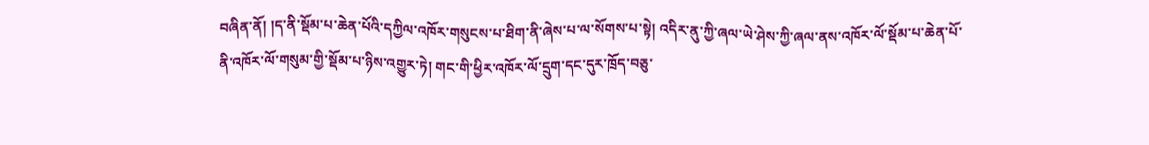བཞིན་ནོ། །ད་ནི་སྡོམ་པ་ཆེན་པོའི་དཀྱིལ་འཁོར་གསུངས་པ་ཐིག་ནི་ཞེས་པ་ལ་སོགས་པ་སྟེ། འདིར་ནུ་ཀྱི་ཞལ་ཡེ་ཤེས་ཀྱི་ཞལ་ནས་འཁོར་ལོ་སྡོམ་པ་ཆེན་པོ་ནི་འཁོར་ལོ་གསུམ་གྱི་སྡོམ་པ་ཉིས་འགྱུར་ཏེ། གང་གི་ཕྱིར་འཁོར་ལོ་དྲུག་དང་དུར་ཁྲོད་བཅུ་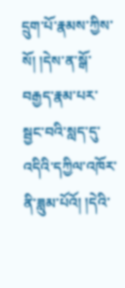དྲུག་པོ་རྣམས་ཀྱིས་སོ། །དེས་ན་སྒོ་བརྒྱད་རྣམ་པར་སྦྱང་བའི་སླད་དུ་འདིའི་དཀྱིལ་འཁོར་ནི་ཟླུམ་པོའོ། །དེའི་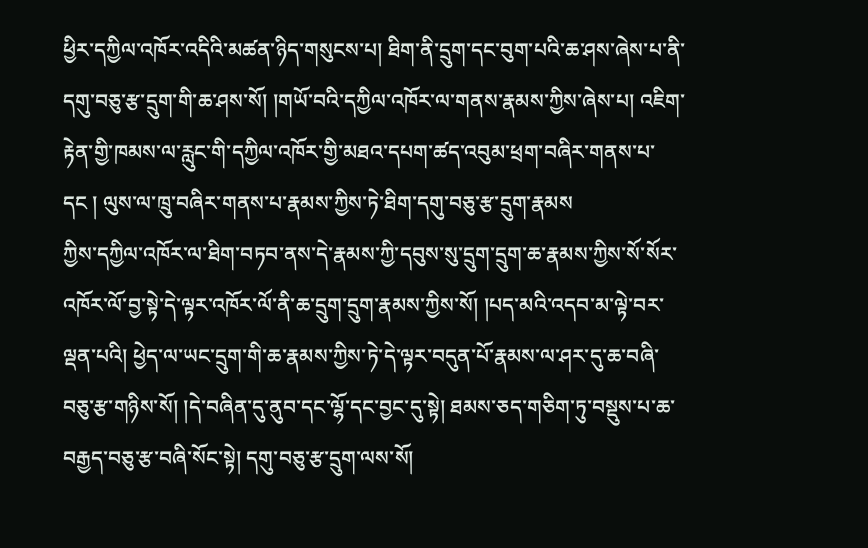ཕྱིར་དཀྱིལ་འཁོར་འདིའི་མཚན་ཉིད་གསུངས་པ། ཐིག་ནི་དྲུག་དང་བུག་པའི་ཆ་ཤས་ཞེས་པ་ནི་དགུ་བཅུ་རྩ་དྲུག་གི་ཆ་ཤས་སོ། །གཡོ་བའི་དཀྱིལ་འཁོར་ལ་གནས་རྣམས་ཀྱིས་ཞེས་པ། འཇིག་རྟེན་གྱི་ཁམས་ལ་རླུང་གི་དཀྱིལ་འཁོར་གྱི་མཐའ་དཔག་ཚད་འབུམ་ཕྲག་བཞིར་གནས་པ་དང ། ལུས་ལ་ཁྲུ་བཞིར་གནས་པ་རྣམས་ཀྱིས་ཏེ་ཐིག་དགུ་བཅུ་རྩ་དྲུག་རྣམས
ཀྱིས་དཀྱིལ་འཁོར་ལ་ཐིག་བཏབ་ནས་དེ་རྣམས་ཀྱི་དབུས་སུ་དྲུག་དྲུག་ཆ་རྣམས་ཀྱིས་སོ་སོར་འཁོར་ལོ་བྱ་སྟེ་དེ་ལྟར་འཁོར་ལོ་ནི་ཆ་དྲུག་དྲུག་རྣམས་ཀྱིས་སོ། །པད་མའི་འདབ་མ་ལྟེ་བར་ལྡན་པའི། ཕྱེད་ལ་ཡང་དྲུག་གི་ཆ་རྣམས་ཀྱིས་ཏེ་དེ་ལྟར་བདུན་པོ་རྣམས་ལ་ཤར་དུ་ཆ་བཞི་བཅུ་རྩ་གཉིས་སོ། །དེ་བཞིན་དུ་ནུབ་དང་ལྷོ་དང་བྱང་དུ་སྟེ། ཐམས་ཅད་གཅིག་ཏུ་བསྡུས་པ་ཆ་བརྒྱད་བཅུ་རྩ་བཞི་སོང་སྟེ། དགུ་བཅུ་རྩ་དྲུག་ལས་སོ།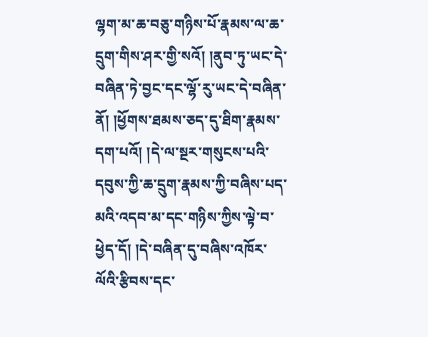ལྷག་མ་ཆ་བཅུ་གཉིས་པོ་རྣམས་ལ་ཆ་དྲུག་གིས་ཤར་གྱི་སའོ། །ནུབ་ཏུ་ཡང་དེ་བཞིན་ཏེ་བྱང་དང་ལྷོ་རུ་ཡང་དེ་བཞིན་ནོ། །ཕྱོགས་ཐམས་ཅད་དུ་ཐིག་རྣམས་དག་པའོ། །དེ་ལ་སྔར་གསུངས་པའི་དབུས་ཀྱི་ཆ་དྲུག་རྣམས་ཀྱི་བཞིས་པད་མའི་འདབ་མ་དང་གཉིས་ཀྱིས་ལྟེ་བ་ཕྱེད་དོ། །དེ་བཞིན་དུ་བཞིས་འཁོར་ལོའི་རྩིབས་དང་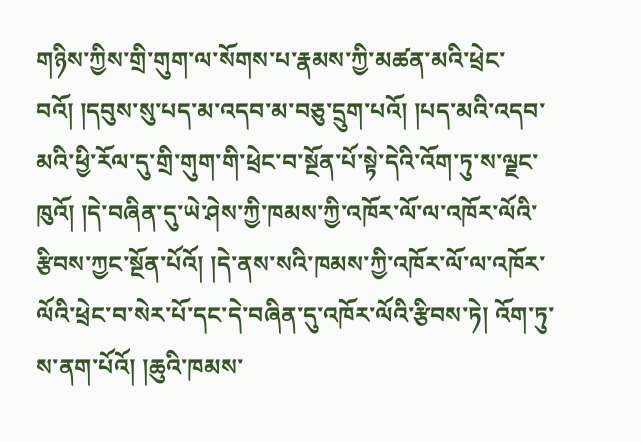གཉིས་ཀྱིས་གྲི་གུག་ལ་སོགས་པ་རྣམས་ཀྱི་མཚན་མའི་ཕྲེང་བའོ། །དབུས་སུ་པད་མ་འདབ་མ་བཅུ་དྲུག་པའོ། །པད་མའི་འདབ་མའི་ཕྱི་རོལ་དུ་གྲི་གུག་གི་ཕྲེང་བ་སྔོན་པོ་སྟེ་དེའི་འོག་ཏུ་ས་ལྗང་ཁུའོ། །དེ་བཞིན་དུ་ཡེ་ཤེས་ཀྱི་ཁམས་ཀྱི་འཁོར་ལོ་ལ་འཁོར་ལོའི་རྩིབས་ཀྱང་སྔོན་པོའོ། །དེ་ནས་སའི་ཁམས་ཀྱི་འཁོར་ལོ་ལ་འཁོར་ལོའི་ཕྲེང་བ་སེར་པོ་དང་དེ་བཞིན་དུ་འཁོར་ལོའི་རྩིབས་ཏེ། འོག་ཏུ་ས་ནག་པོའོ། །ཆུའི་ཁམས་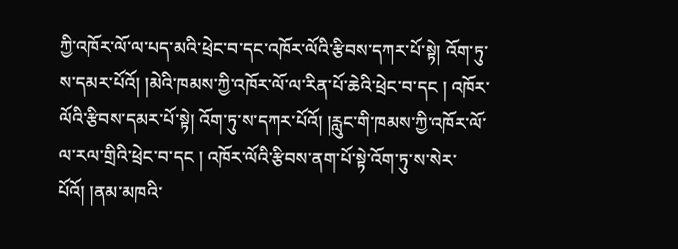ཀྱི་འཁོར་ལོ་ལ་པད་མའི་ཕྲེང་བ་དང་འཁོར་ལོའི་རྩིབས་དཀར་པོ་སྟེ། འོག་ཏུ་ས་དམར་པོའོ། །མེའི་ཁམས་ཀྱི་འཁོར་ལོ་ལ་རིན་པོ་ཆེའི་ཕྲེང་བ་དང ། འཁོར་ལོའི་རྩིབས་དམར་པོ་སྟེ། འོག་ཏུ་ས་དཀར་པོའོ། །རླུང་གི་ཁམས་ཀྱི་འཁོར་ལོ་ལ་རལ་གྲིའི་ཕྲེང་བ་དང ། འཁོར་ལོའི་རྩིབས་ནག་པོ་སྟེ་འོག་ཏུ་ས་སེར་པོའོ། །ནམ་མཁའི་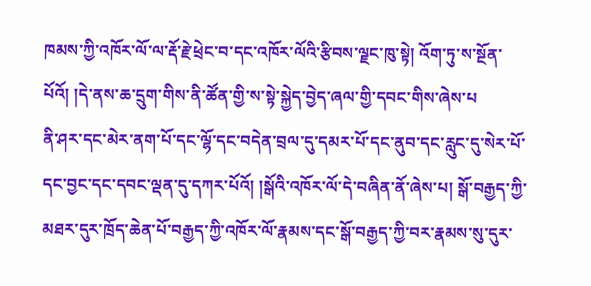ཁམས་ཀྱི་འཁོར་ལོ་ལ་རྡོ་རྗེ་ཕྲེང་བ་དང་འཁོར་ལོའི་རྩིབས་ལྗང་ཁུ་སྟེ། འོག་ཏུ་ས་སྔོན་པོའོ། །དེ་ནས་ཆ་དྲུག་གིས་ནི་ཚོན་གྱི་ས་སྟེ་སྐྱེད་བྱེད་ཞལ་གྱི་དབང་གིས་ཞེས་པ
ནི་ཤར་དང་མེར་ནག་པོ་དང་ལྷོ་དང་བདེན་བྲལ་དུ་དམར་པོ་དང་ནུབ་དང་རླུང་དུ་སེར་པོ་དང་བྱང་དང་དབང་ལྡན་དུ་དཀར་པོའོ། །སྒོའི་འཁོར་ལོ་དེ་བཞིན་ནོ་ཞེས་པ། སྒོ་བརྒྱད་ཀྱི་མཐར་དུར་ཁྲོད་ཆེན་པོ་བརྒྱད་ཀྱི་འཁོར་ལོ་རྣམས་དང་སྒོ་བརྒྱད་ཀྱི་བར་རྣམས་སུ་དུར་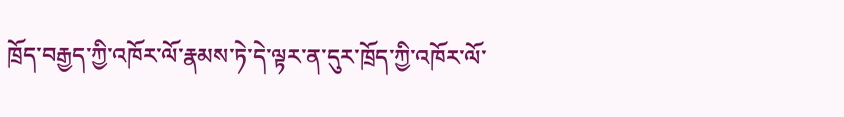ཁྲོད་བརྒྱད་ཀྱི་འཁོར་ལོ་རྣམས་ཏེ་དེ་ལྟར་ན་དུར་ཁྲོད་ཀྱི་འཁོར་ལོ་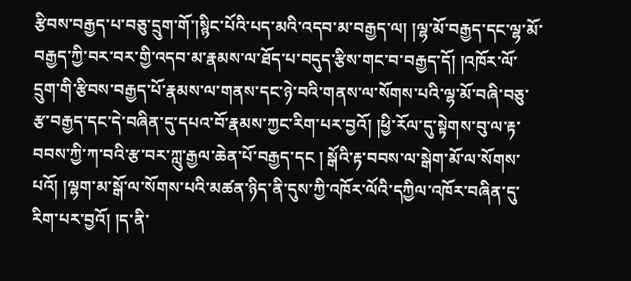རྩིབས་བརྒྱད་པ་བཅུ་དྲུག་གོ་།སྙིང་པོའི་པད་མའི་འདབ་མ་བརྒྱད་ལ། །ལྷ་མོ་བརྒྱད་དང་ལྷ་མོ་བརྒྱད་ཀྱི་བར་བར་གྱི་འདབ་མ་རྣམས་ལ་ཐོད་པ་བདུད་རྩིས་གང་བ་བརྒྱད་དོ། །འཁོར་ལོ་དྲུག་གི་རྩིབས་བརྒྱད་པོ་རྣམས་ལ་གནས་དང་ཉེ་བའི་གནས་ལ་སོགས་པའི་ལྷ་མོ་བཞི་བཅུ་རྩ་བརྒྱད་དང་དེ་བཞིན་དུ་དཔའ་བོ་རྣམས་ཀྱང་རིག་པར་བྱའོ། །ཕྱི་རོལ་དུ་སྟེགས་བུ་ལ་རྟ་བབས་ཀྱི་ཀ་བའི་རྩ་བར་ཀླུ་རྒྱལ་ཆེན་པོ་བརྒྱད་དང ། སྒོའི་རྟ་བབས་ལ་སྒེག་མོ་ལ་སོགས་པའོ། །ལྷག་མ་སྒོ་ལ་སོགས་པའི་མཚན་ཉིད་ནི་དུས་ཀྱི་འཁོར་ལོའི་དཀྱིལ་འཁོར་བཞིན་དུ་རིག་པར་བྱའོ། །ད་ནི་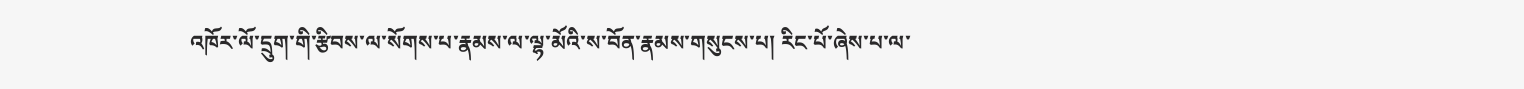འཁོར་ལོ་དྲུག་གི་རྩིབས་ལ་སོགས་པ་རྣམས་ལ་ལྷ་མོའི་ས་བོན་རྣམས་གསུངས་པ། རིང་པོ་ཞེས་པ་ལ་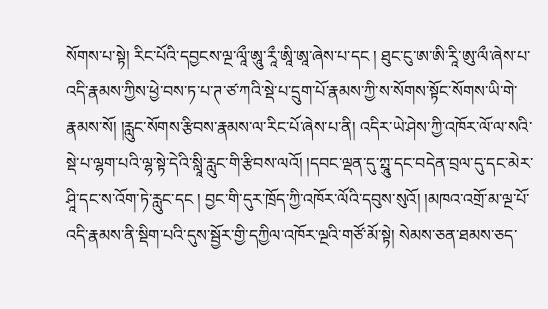སོགས་པ་སྟེ། རིང་པོའི་དབྱངས་ལྔ་ལཱྀ་ཨཱུ་རཱྀ་ཨཱི་ཨཱ་ཞེས་པ་དང ། ཐུང་ངུ་ཨ་ཨི་རཱི་ཨུ་ལྀ་ཞེས་པ་འདི་རྣམས་ཀྱིས་ཕྱེ་བས་ཏ་པ་ཊ་ཙ་ཀའི་སྡེ་པ་དྲུག་པོ་རྣམས་ཀྱི་ས་སོགས་སྟོང་སོགས་ཡི་གེ་རྣམས་སོ། །རླུང་སོགས་རྩིབས་རྣམས་ལ་རིང་པོ་ཞེས་པ་ནི། འདིར་ཡེ་ཤེས་ཀྱི་འཁོར་ལོ་ལ་སའི་སྡེ་པ་ལྷག་པའི་ལྷ་སྟེ་དེའི་སླཱི་རླུང་གི་རྩིབས་ལའོ། །དབང་ལྡན་དུ་ཀྤཱུ་དང་བདེན་བྲལ་དུ་དང་མེར་ཤཱི་དང་ས་འོག་ཏེ་རླུང་དང ། བྱང་གི་དུར་ཁྲོད་ཀྱི་འཁོར་ལོའི་དབུས་སུའོ། །མཁའ་འགྲོ་མ་ལྔ་པོ་འདི་རྣམས་ནི་སྡིག་པའི་དུས་སྦྱོར་གྱི་དཀྱིལ་འཁོར་ལྔའི་གཙོ་མོ་སྟེ། སེམས་ཅན་ཐམས་ཅད་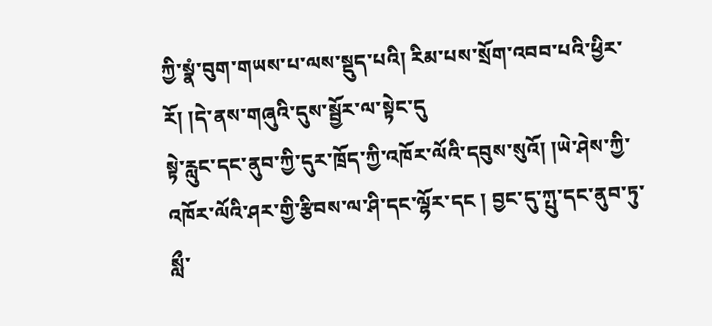ཀྱི་སྣཾ་བུག་གཡས་པ་ལས་སྡུད་པའི། རིམ་པས་སྲོག་འབབ་པའི་ཕྱིར་རོ། །དེ་ནས་གཞུའི་དུས་སྦྱོར་ལ་སྟེང་དུ
སྟེ་རླུང་དང་ནུབ་ཀྱི་དུར་ཁྲོད་ཀྱི་འཁོར་ལོའི་དབུས་སུའོ། །ཡེ་ཤེས་ཀྱི་འཁོར་ལོའི་ཤར་གྱི་རྩིབས་ལ་ཤི་དང་ལྷོར་དང ། བྱང་དུ་ཀྤུ་དང་ནུབ་ཏུ་སླྀ་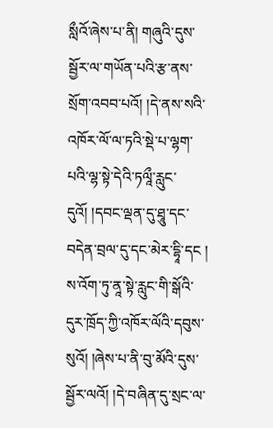སླྀའོ་ཞེས་པ་ནི། གཞུའི་དུས་སྦྱོར་ལ་གཡོན་པའི་རྩ་ནས་སྲོག་འབབ་པའོ། །དེ་ནས་སའི་འཁོར་ལོ་ལ་ཏའི་སྡེ་པ་ལྷག་པའི་ལྷ་སྟེ་དེའི་ཏལཱྀ་རླུང་དུའོ། །དབང་ལྡན་དུ་ཐཱུ་དང་བདེན་བྲལ་དུ་དང་མེར་དྷཱི་དང ། ས་འོག་ཏུ་ནཱ་སྟེ་རླུང་གི་སྒོའི་དུར་ཁྲོད་ཀྱི་འཁོར་ལོའི་དབུས་སུའོ། །ཞེས་པ་ནི་བུ་མོའི་དུས་སྦྱོར་ལའོ། །དེ་བཞིན་དུ་སྲང་ལ་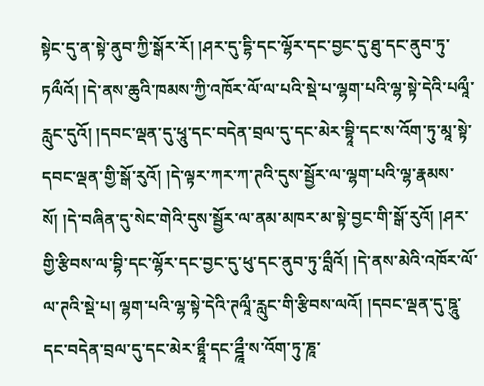སྟེང་དུ་ན་སྟེ་ནུབ་ཀྱི་སྒོར་རོ། །ཤར་དུ་དྷི་དང་ལྷོར་དང་བྱང་དུ་ཐུ་དང་ནུབ་ཏུ་ཏལྀའོ། །དེ་ནས་ཆུའི་ཁམས་ཀྱི་འཁོར་ལོ་ལ་པའི་སྡེ་པ་ལྷག་པའི་ལྷ་སྟེ་དེའི་པལཱྀ་རླུང་དུའོ། །དབང་ལྡན་དུ་ཕཱུ་དང་བདེན་བྲལ་དུ་དང་མེར་བྷཱི་དང་ས་འོག་ཏུ་མཱ་སྟེ་དབང་ལྡན་གྱི་སྒོ་རུའོ། །དེ་ལྟར་ཀར་ཀ་ཊའི་དུས་སྦྱོར་ལ་ལྷག་པའི་ལྷ་རྣམས་སོ། །དེ་བཞིན་དུ་སེང་གེའི་དུས་སྦྱོར་ལ་ནམ་མཁར་མ་སྟེ་བྱང་གི་སྒོ་རུའོ། །ཤར་གྱི་རྩིབས་ལ་བྷི་དང་ལྷོར་དང་བྱང་དུ་ཕུ་དང་ནུབ་ཏུ་བླྀའོ། །དེ་ནས་མེའི་འཁོར་ལོ་ལ་ཊའི་སྡེ་པ། ལྷག་པའི་ལྷ་སྟེ་དེའི་ཊལཱྀ་རླུང་གི་རྩིབས་ལའོ། །དབང་ལྡན་དུ་ཋཱུ་དང་བདེན་བྲལ་དུ་དང་མེར་ཊྷཱྀ་དང་ཌྜཱྀ་ས་འོག་ཏུ་ཎཱ་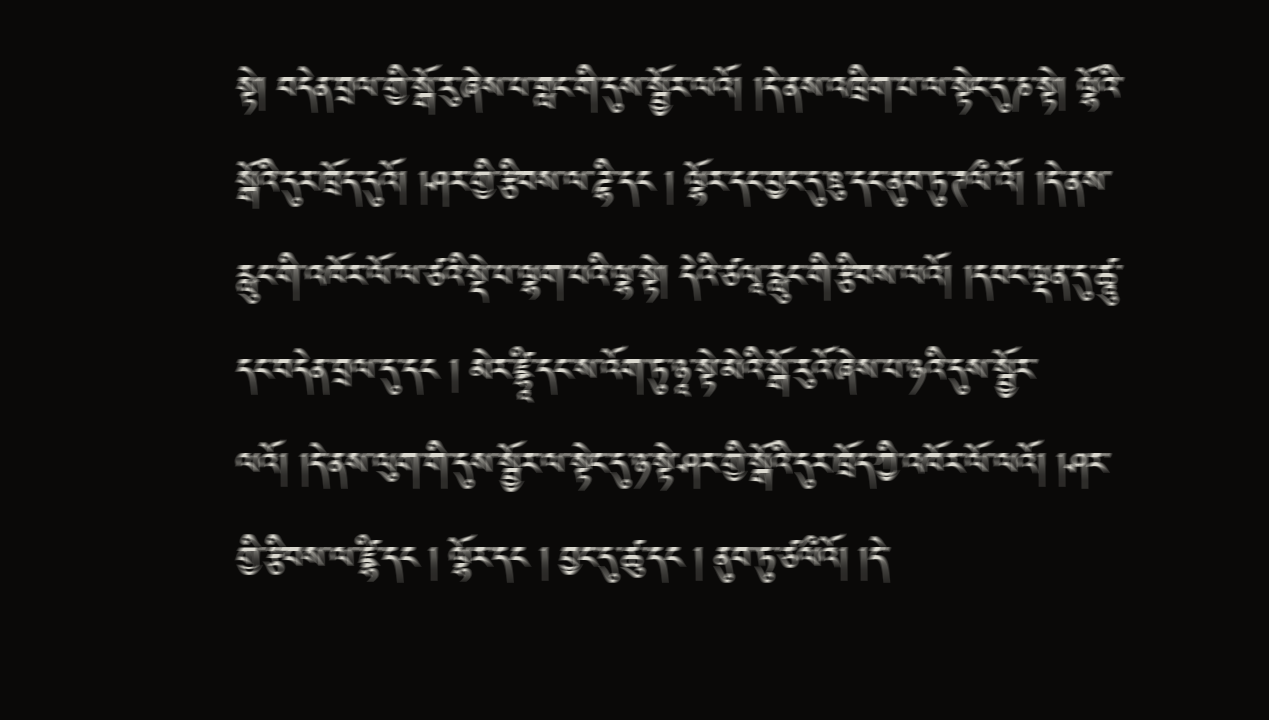སྟེ། བདེན་བྲལ་གྱི་སྒོ་རུ་ཞེས་པ་གླང་གི་དུས་སྦྱོར་ལའོ། །དེ་ནས་འཁྲིག་པ་ལ་སྟེང་དུ་ཎ་སྟེ། ལྷོའི་སྒོའི་དུར་ཁྲོད་དུའོ། །ཤར་གྱི་རྩིབས་ལ་ཌྷི་དང ། ལྷོར་དང་བྱང་དུ་ཋུ་དང་ནུབ་ཏུ་ཊལྀ་འོ། །དེ་ནས་རླུང་གི་འཁོར་ལོ་ལ་ཙའི་སྡེ་པ་ལྷག་པའི་ལྷ་སྟེ། དེའི་ཙལཱ་རླུང་གི་རྩིབས་ལའོ། །དབང་ལྡན་དུ་ཚཱུ་དང་བདེན་བྲལ་དུ་དང ། མེར་ཛྷཱི་དང་ས་འོག་ཏུ་ཉཱ་སྟེ་མེའི་སྒོ་རུའོ་ཞེས་པ་ཉའི་དུས་སྦྱོར་ལའོ། །དེ་ནས་ལུག་གི་དུས་སྦྱོར་ལ་སྟེང་དུ་ཉ་སྟེ་ཤར་གྱི་སྒོའི་དུར་ཁྲོད་ཀྱི་འཁོར་ལོ་ལའོ། །ཤར་གྱི་རྩིབས་ལ་ཛྷི་དང ། ལྷོར་དང ། བྱང་དུ་ཚུ་དང ། ནུབ་ཏུ་ཙལྀའོ། །དེ་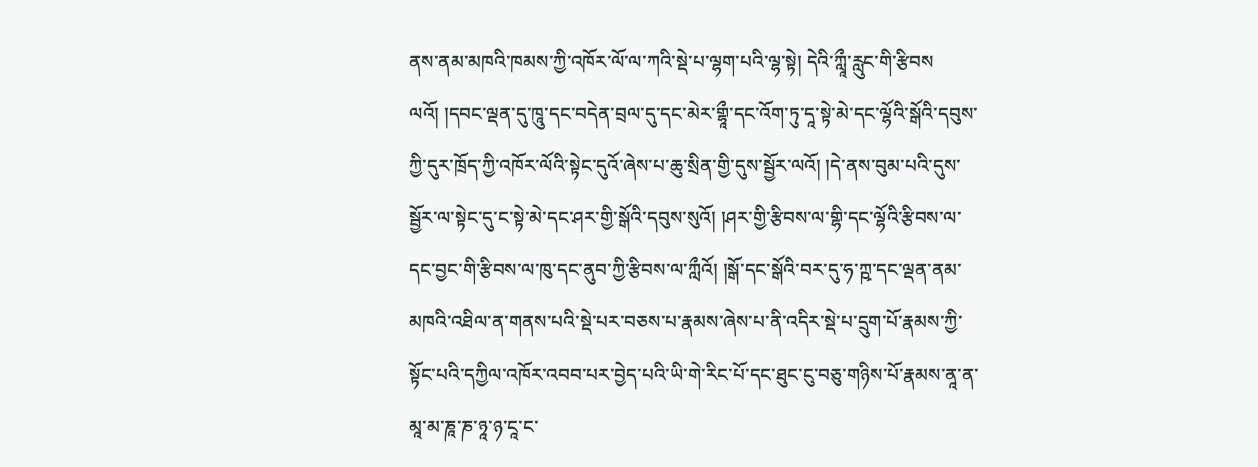ནས་ནམ་མཁའི་ཁམས་ཀྱི་འཁོར་ལོ་ལ་ཀའི་སྡེ་པ་ལྷག་པའི་ལྷ་སྟེ། དེའི་ཀླཱྀ་རླུང་གི་རྩིབས
ལའོ། །དབང་ལྡན་དུ་ཁཱུ་དང་བདེན་བྲལ་དུ་དང་མེར་གྷཱྀ་དང་འོག་ཏུ་དཱ་སྟེ་མེ་དང་ལྷོའི་སྒོའི་དབུས་ཀྱི་དུར་ཁྲོད་ཀྱི་འཁོར་ལོའི་སྟེང་དུའོ་ཞེས་པ་ཆུ་སྲིན་གྱི་དུས་སྦྱོར་ལའོ། །དེ་ནས་བུམ་པའི་དུས་སྦྱོར་ལ་སྟེང་དུ་ང་སྟེ་མེ་དང་ཤར་གྱི་སྒོའི་དབུས་སུའོ། །ཤར་གྱི་རྩིབས་ལ་གྷི་དང་ལྷོའི་རྩིབས་ལ་དང་བྱང་གི་རྩིབས་ལ་ཁུ་དང་ནུབ་ཀྱི་རྩིབས་ལ་ཀླྀའོ། །སྒོ་དང་སྒོའི་བར་དུ་ཧ་ཀྵ་དང་ལྡན་ནམ་མཁའི་འཐིལ་ན་གནས་པའི་སྡེ་པར་བཅས་པ་རྣམས་ཞེས་པ་ནི་འདིར་སྡེ་པ་དྲུག་པོ་རྣམས་ཀྱི་སྟོང་པའི་དཀྱིལ་འཁོར་འབབ་པར་བྱེད་པའི་ཡི་གེ་རིང་པོ་དང་ཐུང་ངུ་བཅུ་གཉིས་པོ་རྣམས་ནཱ་ན་མཱ་མ་ཎཱ་ཎ་ཉཱ་ཉ་ངཱ་ང་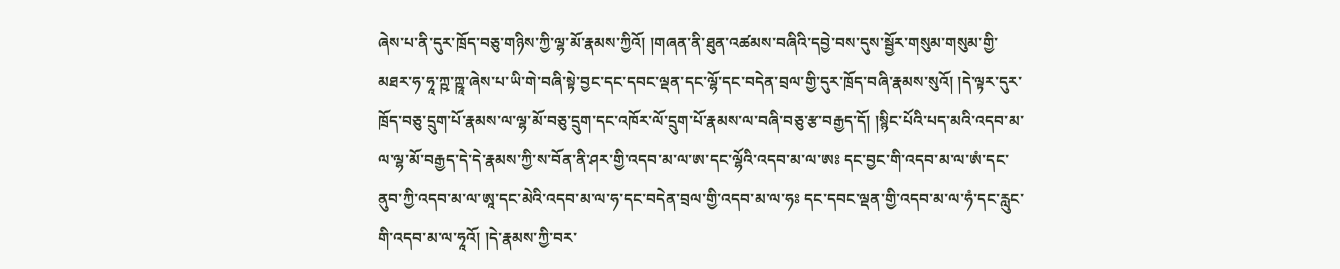ཞེས་པ་ནི་དུར་ཁྲོད་བཅུ་གཉིས་ཀྱི་ལྷ་མོ་རྣམས་ཀྱིའོ། །གཞན་ནི་ཐུན་འཚམས་བཞིའི་དབྱེ་བས་དུས་སྦྱོར་གསུམ་གསུམ་གྱི་མཐར་ཧ་ཧཱ་ཀྵ་ཀྵཱ་ཞེས་པ་ཡི་གེ་བཞི་སྟེ་བྱང་དང་དབང་ལྡན་དང་ལྷོ་དང་བདེན་བྲལ་གྱི་དུར་ཁྲོད་བཞི་རྣམས་སུའོ། །དེ་ལྟར་དུར་ཁྲོད་བཅུ་དྲུག་པོ་རྣམས་ལ་ལྷ་མོ་བཅུ་དྲུག་དང་འཁོར་ལོ་དྲུག་པོ་རྣམས་ལ་བཞི་བཅུ་རྩ་བརྒྱད་དོ། །སྙིང་པོའི་པད་མའི་འདབ་མ་ལ་ལྷ་མོ་བརྒྱད་དེ་དེ་རྣམས་ཀྱི་ས་བོན་ནི་ཤར་གྱི་འདབ་མ་ལ་ཨ་དང་ལྷོའི་འདབ་མ་ལ་ཨཿ དང་བྱང་གི་འདབ་མ་ལ་ཨཾ་དང་ནུབ་ཀྱི་འདབ་མ་ལ་ཨཱ་དང་མེའི་འདབ་མ་ལ་ཧ་དང་བདེན་བྲལ་གྱི་འདབ་མ་ལ་ཧཿ དང་དབང་ལྡན་གྱི་འདབ་མ་ལ་ཧཾ་དང་རླུང་གི་འདབ་མ་ལ་ཧཱའོ། །དེ་རྣམས་ཀྱི་བར་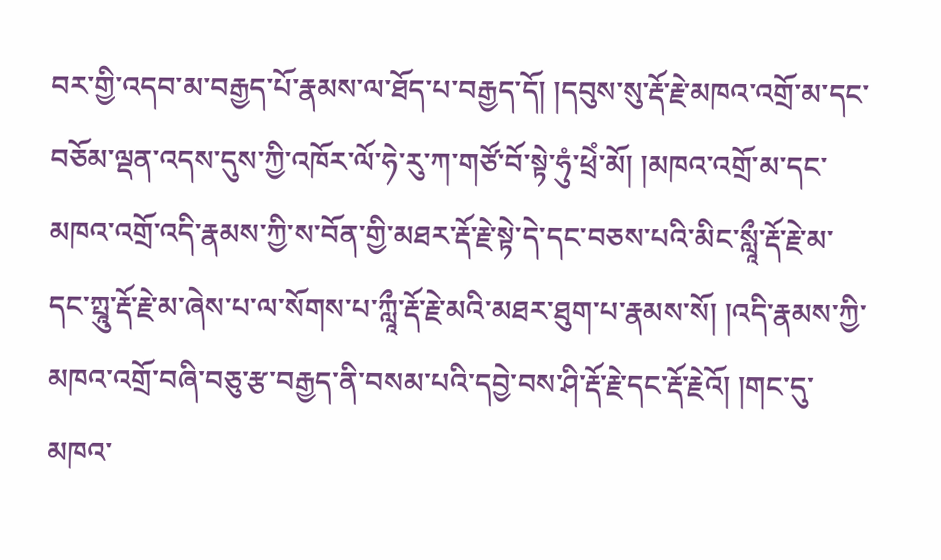བར་གྱི་འདབ་མ་བརྒྱད་པོ་རྣམས་ལ་ཐོད་པ་བརྒྱད་དོ། །དབུས་སུ་རྡོ་རྗེ་མཁའ་འགྲོ་མ་དང་བཅོམ་ལྡན་འདས་དུས་ཀྱི་འཁོར་ལོ་ཧེ་རུ་ཀ་གཙོ་བོ་སྟེ་ཧུཾ་ཕྲེཾ་མོ། །མཁའ་འགྲོ་མ་དང་མཁའ་འགྲོ་འདི་རྣམས་ཀྱི་ས་བོན་གྱི་མཐར་རྡོ་རྗེ་སྟེ་དེ་དང་བཅས་པའི་མིང་སླཱྀ་རྡོ་རྗེ་མ་དང་ཀྤཱུ་རྡོ་རྗེ་མ་ཞེས་པ་ལ་སོགས་པ་ཀླཱྀ་རྡོ་རྗེ་མའི་མཐར་ཐུག་པ་རྣམས་སོ། །འདི་རྣམས་ཀྱི་མཁའ་འགྲོ་བཞི་བཅུ་རྩ་བརྒྱད་ནི་བསམ་པའི་དབྱེ་བས་ཤི་རྡོ་རྗེ་དང་རྡོ་རྗེའོ། །གང་དུ་མཁའ་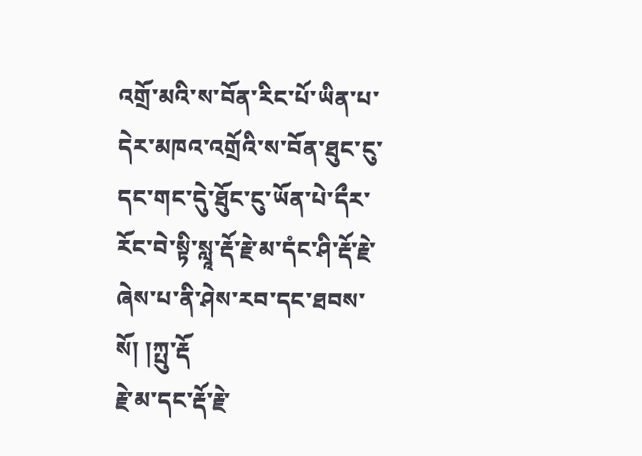འགྲོ་མའི་ས་བོན་རིང་པོ་ཡིན་པ་དེར་མཁའ་འགྲོའི་ས་བོན་ཐུང་ངུ་དང་གང་དེུ་ཐོུང་ངུ་ཡོན་པེ་དྀར་རོང་བེ་སྟི་སླཱ་རྡོ་རྗེ་མ་དཾང་ཤི་རྡོ་རྗེ་ཞེས་པ་ནི་ཤེས་རབ་དང་ཐབས་སོ། །ཀྤུ་རྡོ
རྗེ་མ་དང་རྡོ་རྗེ་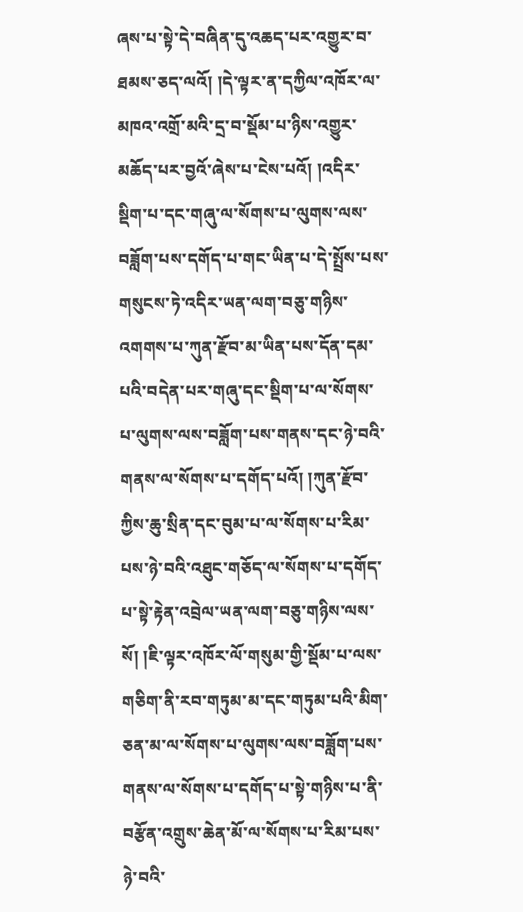ཞས་པ་སྟེ་དེ་བཞིན་དུ་འཆད་པར་འགྱུར་བ་ཐམས་ཅད་ལའོ། །དེ་ལྟར་ན་དཀྱིལ་འཁོར་ལ་མཁའ་འགྲོ་མའི་དྲ་བ་སྡོམ་པ་ཉིས་འགྱུར་མཆོད་པར་བྱའོ་ཞེས་པ་ངེས་པའོ། །འདིར་སྡིག་པ་དང་གཞུ་ལ་སོགས་པ་ལུགས་ལས་བཟློག་པས་དགོད་པ་གང་ཡིན་པ་དེ་སྤྲོས་པས་གསུངས་ཏེ་འདིར་ཡན་ལག་བཅུ་གཉིས་འགགས་པ་ཀུན་རྫོབ་མ་ཡིན་པས་དོན་དམ་པའི་བདེན་པར་གཞུ་དང་སྡིག་པ་ལ་སོགས་པ་ལུགས་ལས་བཟློག་པས་གནས་དང་ཉེ་བའི་གནས་ལ་སོགས་པ་དགོད་པའོ། །ཀུན་རྫོབ་ཀྱིས་ཆུ་སྲིན་དང་བུམ་པ་ལ་སོགས་པ་རིམ་པས་ཉེ་བའི་འཐུང་གཅོད་ལ་སོགས་པ་དགོད་པ་སྟེ་རྟེན་འབྲེལ་ཡན་ལག་བཅུ་གཉིས་ལས་སོ། །ཇི་ལྟར་འཁོར་ལོ་གསུམ་གྱི་སྡོམ་པ་ལས་གཅིག་ནི་རབ་གཏུམ་མ་དང་གཏུམ་པའི་མིག་ཅན་མ་ལ་སོགས་པ་ལུགས་ལས་བཟློག་པས་གནས་ལ་སོགས་པ་དགོད་པ་སྟེ་གཉིས་པ་ནི་བརྩོན་འགྲུས་ཆེན་མོ་ལ་སོགས་པ་རིམ་པས་ཉེ་བའི་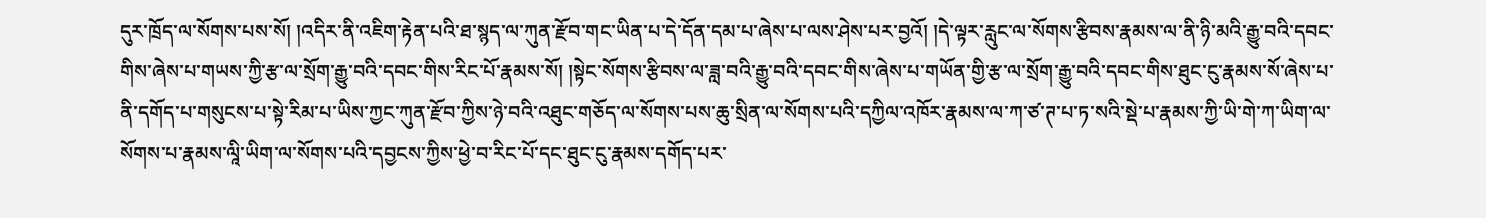དུར་ཁྲོད་ལ་སོགས་པས་སོ། །འདིར་ནི་འཇིག་རྟེན་པའི་ཐ་སྙད་ལ་ཀུན་རྫོབ་གང་ཡིན་པ་དེ་དོན་དམ་པ་ཞེས་པ་ལས་ཤེས་པར་བྱའོ། །དེ་ལྟར་རླུང་ལ་སོགས་རྩིབས་རྣམས་ལ་ནི་ཉི་མའི་རྒྱུ་བའི་དབང་གིས་ཞེས་པ་གཡས་ཀྱི་རྩ་ལ་སྲོག་རྒྱུ་བའི་དབང་གིས་རིང་པོ་རྣམས་སོ། །སྟེང་སོགས་རྩིབས་ལ་ཟླ་བའི་རྒྱུ་བའི་དབང་གིས་ཞེས་པ་གཡོན་གྱི་རྩ་ལ་སྲོག་རྒྱུ་བའི་དབང་གིས་ཐུང་ངུ་རྣམས་སོ་ཞེས་པ་ནི་དགོད་པ་གསུངས་པ་སྟེ་རིམ་པ་ཡིས་ཀྱང་ཀུན་རྫོབ་ཀྱིས་ཉེ་བའི་འཐུང་གཅོད་ལ་སོགས་པས་ཆུ་སྲིན་ལ་སོགས་པའི་དཀྱིལ་འཁོར་རྣམས་ལ་ཀ་ཙ་ཊ་པ་ཏ་སའི་སྡེ་པ་རྣམས་ཀྱི་ཡི་གེ་ཀ་ཡིག་ལ་སོགས་པ་རྣམས་ལཱི་ཡིག་ལ་སོགས་པའི་དབྱངས་ཀྱིས་ཕྱེ་བ་རིང་པོ་དང་ཐུང་ངུ་རྣམས་དགོད་པར་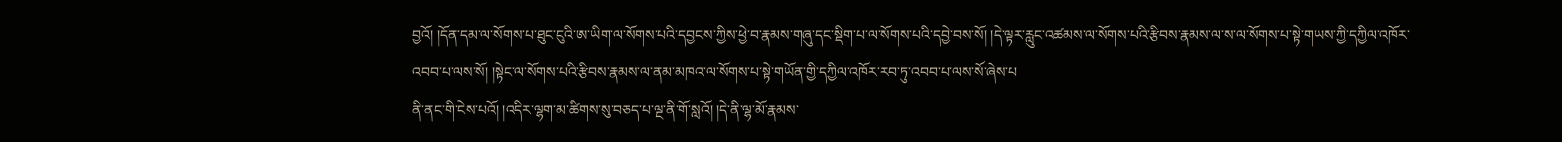བྱའོ། །དོན་དམ་ལ་སོགས་པ་ཐུང་ངུའི་ཨ་ཡིག་ལ་སོགས་པའི་དབྱངས་ཀྱིས་ཕྱེ་བ་རྣམས་གཞུ་དང་སྡིག་པ་ལ་སོགས་པའི་དབྱེ་བས་སོ། །དེ་ལྟར་རླུང་འཚམས་ལ་སོགས་པའི་རྩིབས་རྣམས་ལ་ས་ལ་སོགས་པ་སྟེ་གཡས་ཀྱི་དཀྱིལ་འཁོར་འབབ་པ་ལས་སོ། །སྟེང་ལ་སོགས་པའི་རྩིབས་རྣམས་ལ་ནམ་མཁའ་ལ་སོགས་པ་སྟེ་གཡོན་གྱི་དཀྱིལ་འཁོར་རབ་ཏུ་འབབ་པ་ལས་སོ་ཞེས་པ
ནི་ནང་གི་ངེས་པའོ། །འདིར་ལྷག་མ་ཚིགས་སུ་བཅད་པ་ལྔ་ནི་གོ་སླའོ། །དེ་ནི་ལྷ་མོ་རྣམས་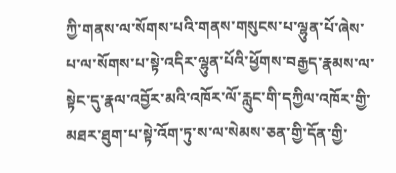ཀྱི་གནས་ལ་སོགས་པའི་གནས་གསུངས་པ་ལྷུན་པོ་ཞེས་པ་ལ་སོགས་པ་སྟེ་འདིར་ལྷུན་པོའི་ཕྱོགས་བརྒྱད་རྣམས་ལ་སྟེང་དུ་རྣལ་འབྱོར་མའི་འཁོར་ལོ་རླུང་གི་དཀྱིལ་འཁོར་གྱི་མཐར་ཐུག་པ་སྟེ་འོག་ཏུ་ས་ལ་སེམས་ཅན་གྱི་དོན་གྱི་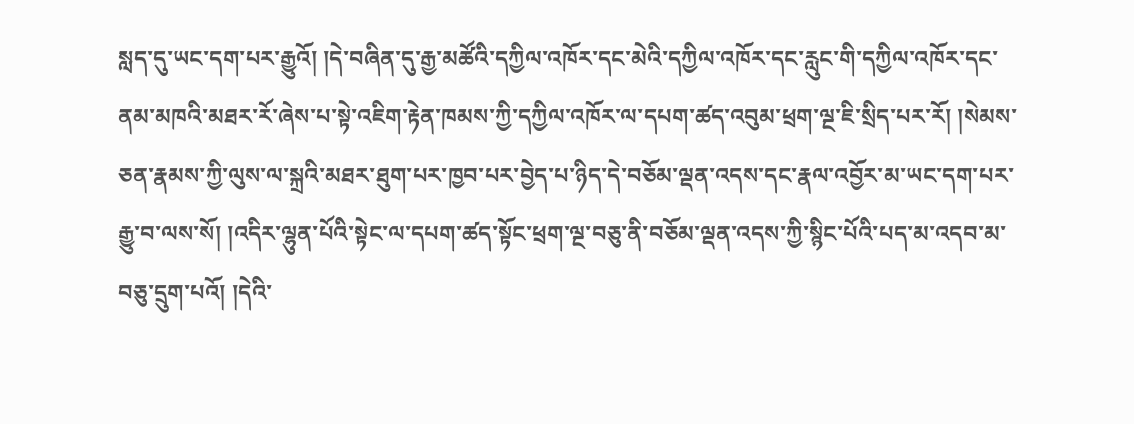སླད་དུ་ཡང་དག་པར་རྒྱུའོ། །དེ་བཞིན་དུ་རྒྱ་མཚོའི་དཀྱིལ་འཁོར་དང་མེའི་དཀྱིལ་འཁོར་དང་རླུང་གི་དཀྱིལ་འཁོར་དང་ནམ་མཁའི་མཐར་རོ་ཞེས་པ་སྟེ་འཇིག་རྟེན་ཁམས་ཀྱི་དཀྱིལ་འཁོར་ལ་དཔག་ཚད་འབུམ་ཕྲག་ལྔ་ཇི་སྲིད་པར་རོ། །སེམས་ཅན་རྣམས་ཀྱི་ལུས་ལ་སྐྲའི་མཐར་ཐུག་པར་ཁྱབ་པར་བྱེད་པ་ཉིད་དེ་བཅོམ་ལྡན་འདས་དང་རྣལ་འབྱོར་མ་ཡང་དག་པར་རྒྱུ་བ་ལས་སོ། །འདིར་ལྷུན་པོའི་སྟེང་ལ་དཔག་ཚད་སྟོང་ཕྲག་ལྔ་བཅུ་ནི་བཅོམ་ལྡན་འདས་ཀྱི་སྙིང་པོའི་པད་མ་འདབ་མ་བཅུ་དྲུག་པའོ། །དེའི་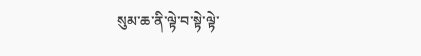སུམ་ཆ་ནི་ལྟེ་བ་སྟེ་ལྟེ་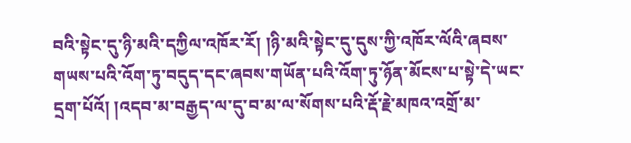བའི་སྟེང་དུ་ཉི་མའི་དཀྱིལ་འཁོར་རོ། །ཉི་མའི་སྟེང་དུ་དུས་ཀྱི་འཁོར་ལོའི་ཞབས་གཡས་པའི་འོག་ཏུ་བདུད་དང་ཞབས་གཡོན་པའི་འོག་ཏུ་ཉོན་མོངས་པ་སྟེ་དེ་ཡང་དྲག་པོའོ། །འདབ་མ་བརྒྱད་ལ་དུ་བ་མ་ལ་སོགས་པའི་རྡོ་རྗེ་མཁའ་འགྲོ་མ་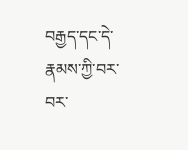བརྒྱད་དང་དེ་རྣམས་ཀྱི་བར་བར་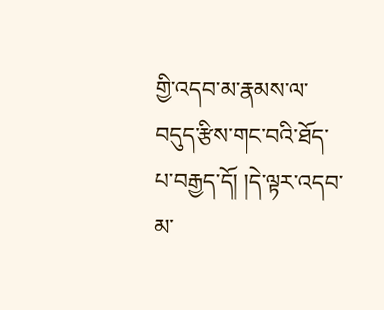གྱི་འདབ་མ་རྣམས་ལ་བདུད་རྩིས་གང་བའི་ཐོད་པ་བརྒྱད་དོ། །དེ་ལྟར་འདབ་མ་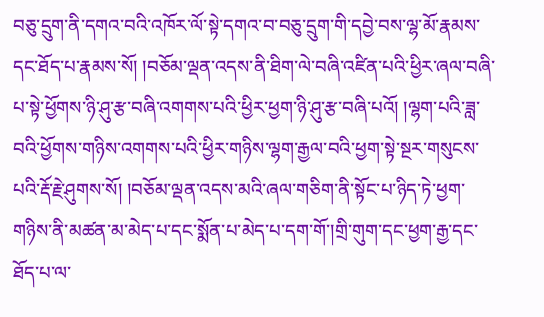བཅུ་དྲུག་ནི་དགའ་བའི་འཁོར་ལོ་སྟེ་དགའ་བ་བཅུ་དྲུག་གི་དབྱེ་བས་ལྷ་མོ་རྣམས་དང་ཐོད་པ་རྣམས་སོ། །བཅོམ་ལྡན་འདས་ནི་ཐིག་ལེ་བཞི་འཛིན་པའི་ཕྱིར་ཞལ་བཞི་པ་སྟེ་ཕྱོགས་ཉི་ཤུ་རྩ་བཞི་འགགས་པའི་ཕྱིར་ཕྱག་ཉི་ཤུ་རྩ་བཞི་པའོ། །ལྷག་པའི་ཟླ་བའི་ཕྱོགས་གཉིས་འགགས་པའི་ཕྱིར་གཉིས་ལྷག་རྒྱལ་བའི་ཕྱག་སྟེ་སྔར་གསུངས་པའི་རྡོ་རྗེ་ཤུགས་སོ། །བཅོམ་ལྡན་འདས་མའི་ཞལ་གཅིག་ནི་སྟོང་པ་ཉིད་ཏེ་ཕྱག་གཉིས་ནི་མཚན་མ་མེད་པ་དང་སྨོན་པ་མེད་པ་དག་གོ་།གྲི་གུག་དང་ཕྱག་རྒྱ་དང་ཐོད་པ་ལ་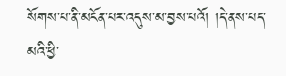སོགས་པ་ནི་མངོན་པར་འདུས་མ་བྱས་པའོ། །དེ་ནས་པད་མའི་ཕྱི་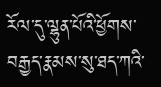རོལ་དུ་ལྷུན་པོའི་ཕྱོགས་བརྒྱད་རྣམས་སུ་ཐད་ཀའི་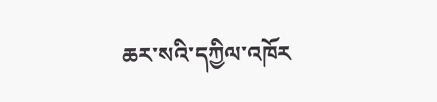ཆར་སའི་དཀྱིལ་འཁོར